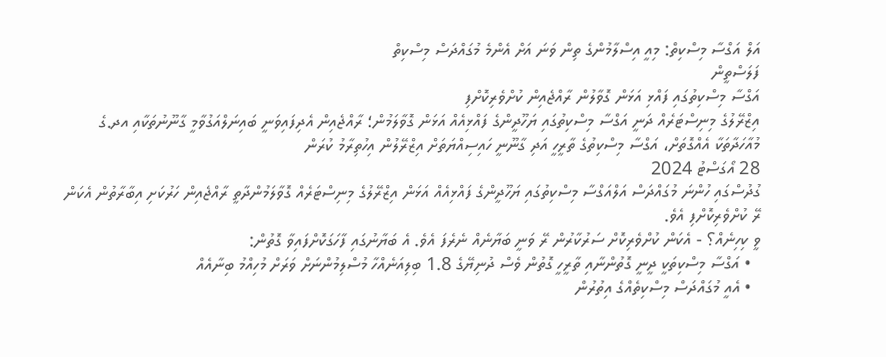އަލް އަގްސާ މިސްކިތް: މިއީ އިސްލާމުންގެ ތިން ވަނަ އަށް އެންމެ މުގައްދަސް މިސްކިތް
ފަލަސްތީން
އަގްސާ މިސްކިތުގައި ފައްޅި އަޅަން ގޮވާލުން ރާއްޖެއިން ކުށްވެރިކޮށްފި
އިޒްރޭލުގެ މިނިސްޓަރެއް ދަނީ އަގްސާ މިސްކިތުގައި ޔަހޫދީންގެ ފައްޅިއެއް އަޅަން ގޮވާލަމުން؛ ރާއްޖެއިން އެދިފައިވަނީ ބައިނަލްއަގުވާމީ ގާނޫނުތަކާއި އދ.ގެ މުއާހަދާތަކާ އެއްގޮތަށް، އަގްސާ މިސްކިތުގެ ތާރީހީ އަދި ގާނޫނީ ހައިސިއްޔަތަށް އިޒްރޭލުން އިހުތިރާމު ކުރަން
28 އޯގަސްޓު 2024
ގުދުސްގައި ހުންނަ މުގައްދަސް އަލްއަގްސާ މިސްކިތުގައި ޔަހޫދީންގެ ފައްޅިއެއް އަޅަން އިޒްރޭލުގެ މިނިސްޓަރެއް ގޮވާލަމުންދާތީ ރާއްޖެއިން ހަރުކަށި އިބާރާތުން އެކަން ރޭ ކުށްވެރިކޮށްފި އެވެ.
ވީ ކިހިނެއް؟ - އެކަން ކުށްވެރިކޮށް ސަރުކާރުން ރޭ ވަނީ ބަޔާނެއް ނެރެފަ އެވެ. އެ ބަޔާނުގައި ފާހަގަކޮށްފައިވާ ގޮތުން:
  • އަގްސާ މިސްކިތަކީ ދީނީ ގޮތުންނާއި ތާރީހީ ގޮތުން ވެސް ދުނިޔޭގެ 1.8 ބިލިއަނެއްހާ މުސްލިމުންނަށް ވަރަށް މުހިއްމު ބިނާއެއް
  • އެއީ މުގައްދަސް މިސްކިތެއްގެ އިތުރުން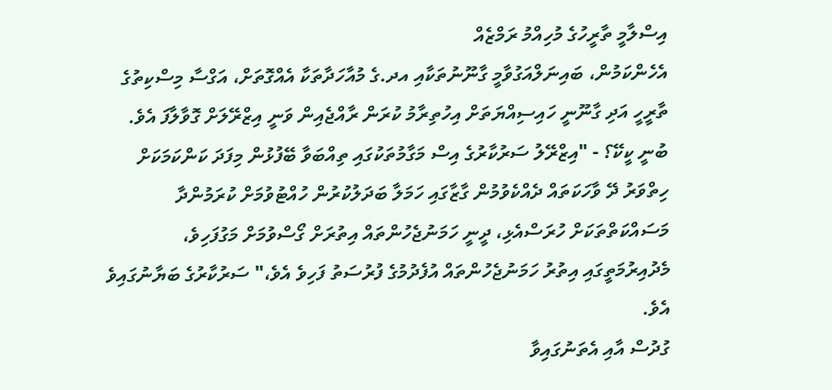އިސްލާމީ ތާރީހުގެ މުހިއްމު ރަމްޒެއް
އެހެންކަމުން، ބައިނަލްއަގުވާމީ ގާނޫނުތަކާއި އދ.ގެ މުއާހަދާތަކާ އެއްގޮތަށް، އަގްސާ މިސްކިތުގެ ތާރީހީ އަދި ގާނޫނީ ހައިސިއްޔަތަށް އިހުތިރާމު ކުރަން ރާއްޖެއިން ވަނީ އިޒްރޭލަށް ގޮވާލާފަ އެވެ.
ބުނީ ކީކޭ؟ - "އިޒްރޭލު ސަރުކާރުގެ އިސް މަގާމުތަކުގައި ތިއްބަވާ ބޭފުޅުން މިފަދަ ކަންކަމަކަށް ހިތްވަރު ދޭ ވާހަކަތައް ދެއްކެވުމުން ގާޒާގައި ހަމަލާ ބަދަލުކުރުން ހުއްޓުވުމަށް ކުރަމުންދާ މަސައްކަތްތަކަށް ހުރަސްއެޅި، ދީނީ ހަމަނުޖެހުންތައް އިތުރަށް ގޯސްވުމަށް މަގުފަހިވެ، މެދުއިރުމަތީގައި އިތުރު ހަމަނުޖެހުންތައް އުފެދުމުގެ ފުރުސަތު ފަހިވެ އެވެ،" ސަރުކާރުގެ ބަޔާނުގައިވެ އެވެ.
ގުދުސް އާއި އެތަނުގައިވާ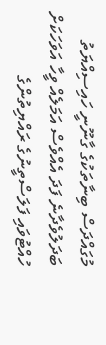މުގައްދަސް ބިނާތަކުގެ ގާނޫނީ ހައިސިއްޔަތު ބަދަލުވެދާނެ ފަދަ އެއްވެސް އަމަލެއް ވީހާ އަވަހަކަށް ހުއްޓުވައި ފަލަސްތީނުގެ ރައްޔިތުންގެ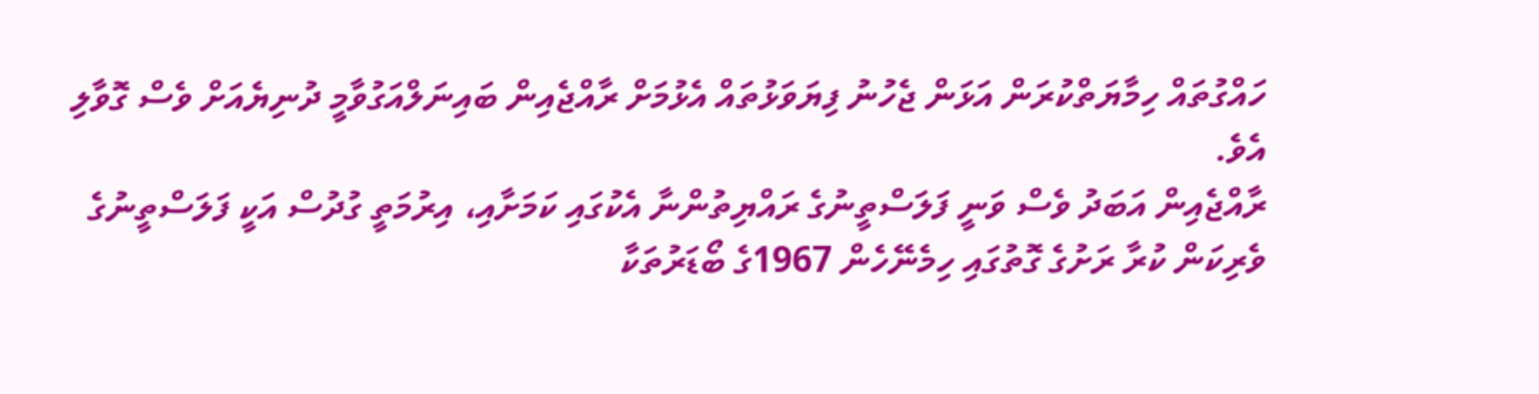ހައްގުތައް ހިމާޔަތްކުރަން އަޅަން ޖެހުނު ފިޔަވަޅުތައް އެޅުމަށް ރާއްޖެއިން ބައިނަލްއަގުވާމީ ދުނިޔެއަށް ވެސް ގޮވާލި އެވެ.
ރާއްޖެއިން އަބަދު ވެސް ވަނީ ފަލަސްތީނުގެ ރައްޔިތުންނާ އެކުގައި ކަމަށާއި، އިރުމަތީ ގުދުސް އަކީ ފަލަސްތީނުގެ ވެރިކަން ކުރާ ރަށުގެ ގޮތުގައި ހިމެނޭހެން 1967ގެ ބޯޑަރުތަކާ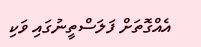އެއްގޮތަށް ފަލަސްތީނުގައި ވަކި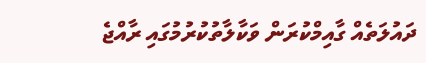ދައުލަތެއް ގާއިމްކުރަން ވަކާލާތުކުރުމުގައި ރާއްޖެ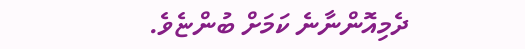ދެމިއޮންނާނެ ކަމަށް ބުންޏެވެ.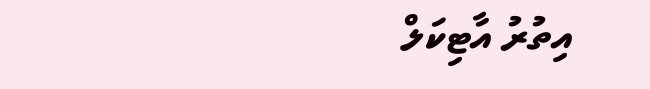އިތުރު އާޓިކަލް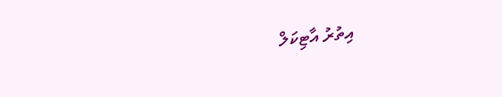އިތުރު އާޓިކަލް